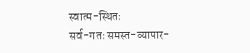स्वात्म-स्थितः
सर्व-गतः समस्त-व्यापार-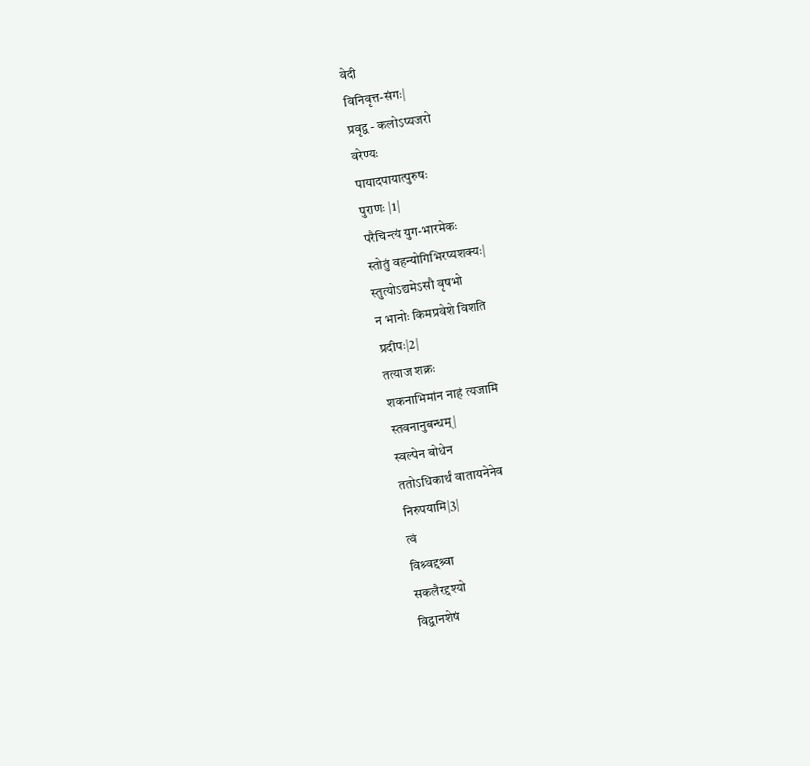वेदी
विनिवृत्त-संगः|
प्रवृद्व - कलोऽप्यजरो
वरेण्यः
पायादपायात्पुरुषः
पुराणः |1|
परैचिन्त्यं युग-भारमेकः
स्तोतुं वहन्योगिभिरप्यशक्यः|
स्तुत्योऽद्यमेऽसौ वृषभो
न भानोः किमप्रवेशे विशति
प्रदीपः|2|
तत्याज शक्रः
शकनाभिमांन नाहं त्यजामि
स्तवनानुबन्धम्|
स्वल्पेन बोधेन
ततोऽधिकार्थं वातायनेनेव
निरुपयामि|3|
त्वं
विश्र्वद्दश्र्वा
सकलैरद्दश्यो
विद्वानशेषं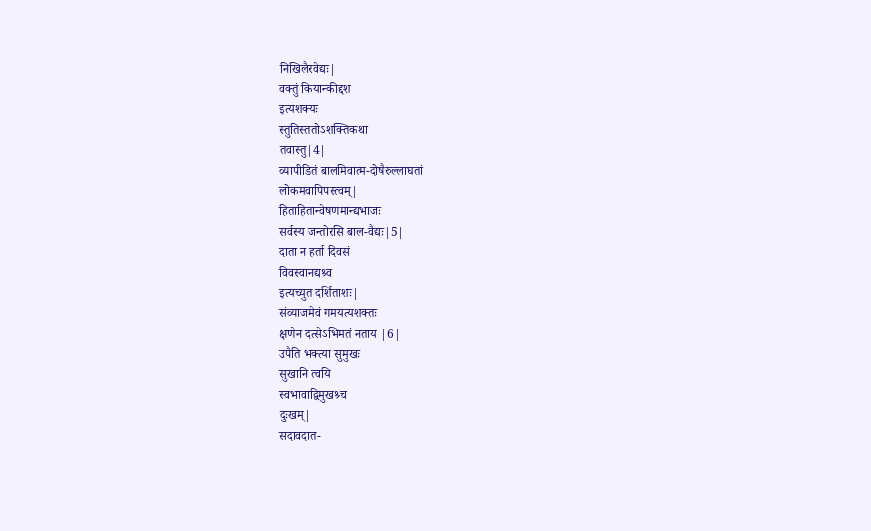निखिलैरवेद्यः|
वक्तुं कियान्कीद्दश
इत्यशक्यः
स्तुतिस्ततोऽशक्तिकथा
तवास्तु|4|
व्यापीडितं बालमिवात्म-दोषैरुल्लाघतां
लोकमवापिपस्त्वम्|
हिताहितान्वेषणमान्द्यभाजः
सर्वस्य जन्तोरसि बाल-वैद्यः|5|
दाता न हर्ता दिवसं
विवस्वानद्यश्र्व
इत्यच्युत दर्शिताशः|
संव्याजमेवं गमयत्यशक्तः
क्षणेन दत्सेऽभिमतं नताय |6|
उपैति भक्त्या सुमुखः
सुखानि त्वयि
स्वभावाद्विमुखश्र्च
दुःखम्|
सदावदात-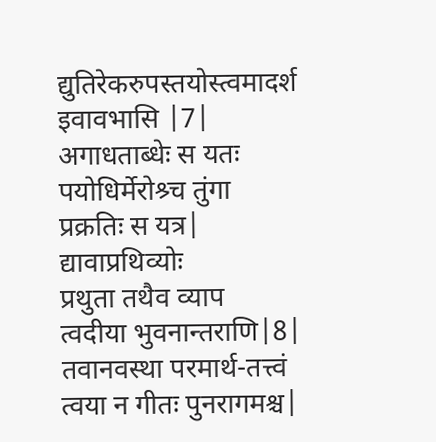द्युतिरेकरुपस्तयोस्त्वमादर्श
इवावभासि |7|
अगाधताब्धेः स यतः
पयोधिर्मेरोश्र्च तुंगा
प्रक्रतिः स यत्र|
द्यावाप्रथिव्योः
प्रथुता तथैव व्याप
त्वदीया भुवनान्तराणि|8|
तवानवस्था परमार्थ-तत्त्वं
त्वया न गीतः पुनरागमश्च|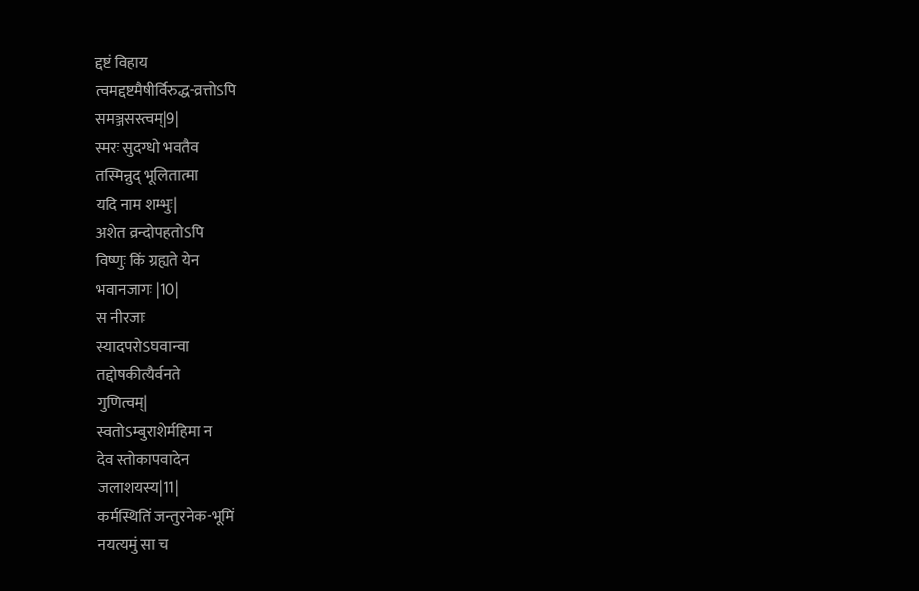द्दष्टं विहाय
त्वमद्दष्टमैषीर्विरुद्ध-व्रत्तोऽपि
समञ्जसस्त्वम्|9|
स्मरः सुदग्धो भवतैव
तस्मिन्नुद् भूलितात्मा
यदि नाम शम्भुः|
अशेत व्रन्दोपहतोऽपि
विष्णुः किं ग्रह्यते येन
भवानजागः |10|
स नीरजाः
स्यादपरोऽघवान्वा
तद्दोषकीत्यैर्वनते
गुणित्वम्|
स्वतोऽम्बुराशेर्महिमा न
देव स्तोकापवादेन
जलाशयस्य|11|
कर्मस्थितिं जन्तुरनेक-भूमिं
नयत्यमुं सा च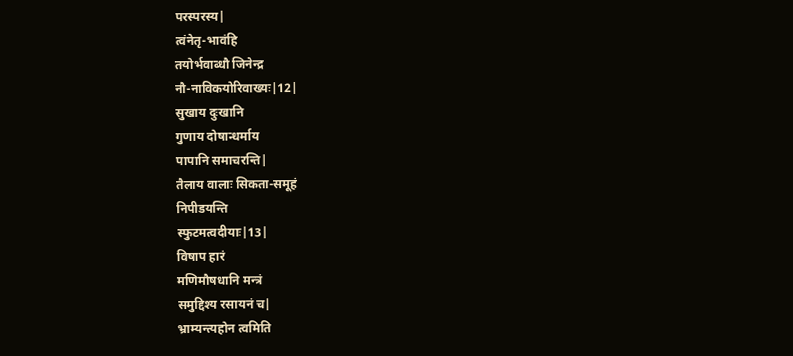परस्परस्य|
त्वंनेतृ-भावंहि
तयोर्भवाब्धौ जिनेन्द्र
नौ-नाविकयोरिवाख्यः|12|
सुखाय दुःखानि
गुणाय दोषान्धर्माय
पापानि समाचरन्ति|
तैलाय वालाः सिकता-समूहं
निपीडयन्ति
स्फुटमत्वदीयाः|13|
विषाप हारं
मणिमौषधानि मन्त्रं
समुद्दिश्य रसायनं च|
भ्राम्यन्त्यहोन त्वमिति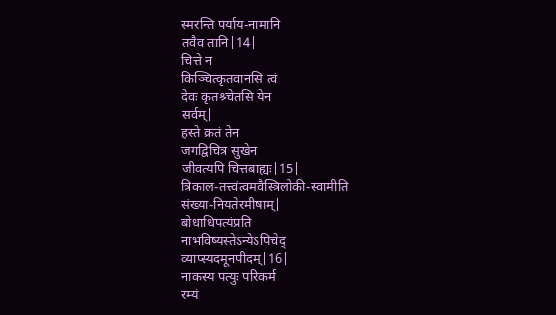स्मरन्ति पर्याय-नामानि
तवैव तानि|14|
चित्ते न
किञ्चित्कृतवानसि त्वं
देवः कृतश्र्चेतसि येन
सर्वम्|
हस्ते क्रतं तेन
जगद्विचित्र सुखेन
जीवत्यपि चित्तबाह्यः|15|
त्रिकाल-तत्त्वंत्वमवैस्त्रिलोकी-स्वामीति
संख्या-नियतेरमीषाम्|
बोधाधिपत्यंप्रति
नाभविष्यस्तेऽन्येऽपिचेद्
व्याप्स्यदमूनपीदम्|16|
नाकस्य पत्युः परिकर्म
रम्यं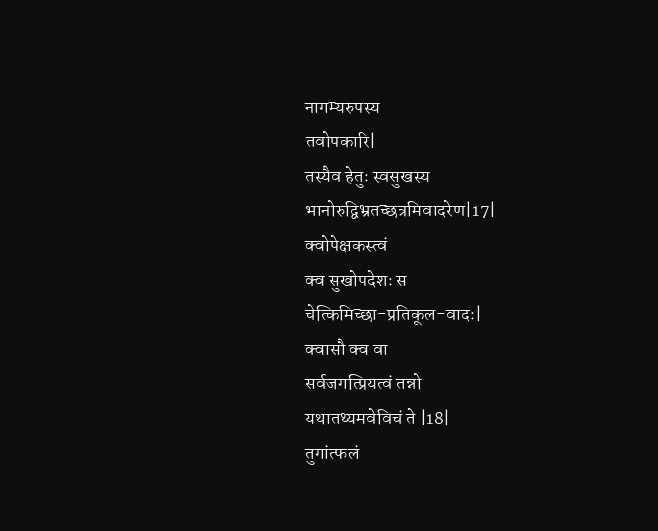नागम्यरुपस्य
तवोपकारि|
तस्यैव हेतुः स्वसुखस्य
भानोरुद्विभ्रतच्छत्रमिवादरेण|17|
क्वोपेक्षकस्त्वं
क्व सुखोपदेशः स
चेत्किमिच्छा-प्रतिकूल-वादः|
क्वासौ क्व वा
सर्वजगत्प्रियत्वं तन्नो
यथातथ्यमवेविचं ते |18|
तुगांत्फलं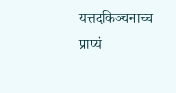यत्तदकिञ्चनाच्च
प्राप्यं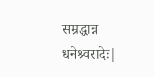सम्रद्धान्न
धनेश्र्वरादेः|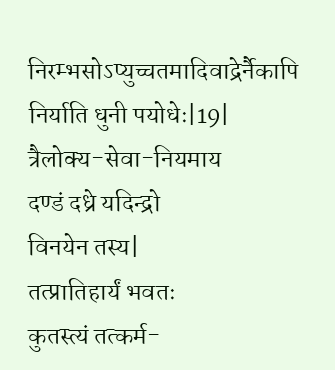निरम्भसोऽप्युच्चतमादिवाद्रेर्नैकापि
निर्याति धुनी पयोधेः|19|
त्रैलोक्य-सेवा-नियमाय
दण्डं दध्रे यदिन्द्रो
विनयेन तस्य|
तत्प्रातिहार्यं भवतः
कुतस्त्यं तत्कर्म-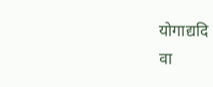योगाद्यदि
वा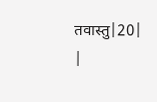तवास्तु|20| |